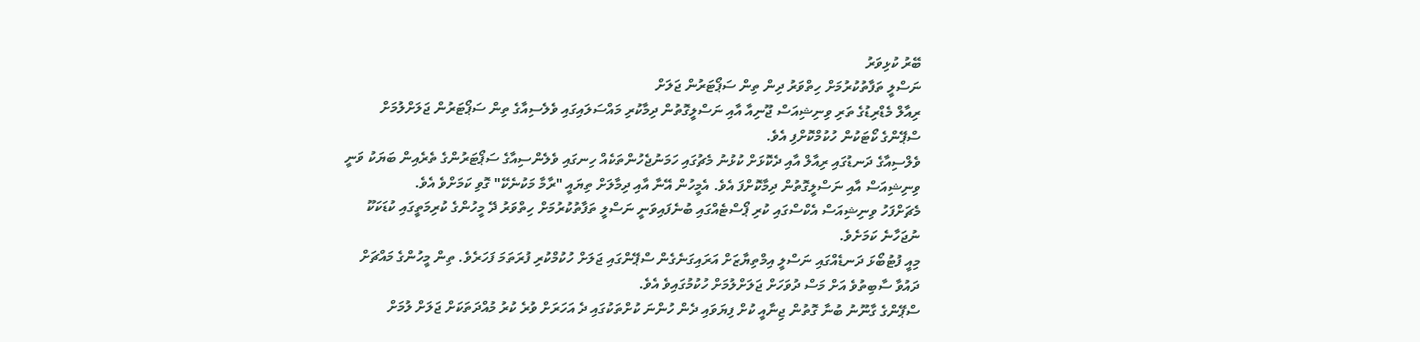ބޭރު ކުޅިވަރު
ނަސްލީ ތަފާތުކުރުމަށް ހިތްވަރު ދިން ތިން ސަޕޯޓަރުން ޖަލަށް
ރިއާލް މެޑްރިޑުގެ ތަރި ވިނިޝިއަސް ޖޫނިއާ އާއި ނަސްލީގޮތުން ދިމާކުރި މައްސަލައިގައި ވެލެސިއާގެ ތިން ސަޕޯޓަރުން ޖަލަށްލުމަށް ސްޕޭންގެ ކޯޓަކުން ހުކުމްކޮށްފި އެވެ.
ވެލްސިއާގެ ދަނޑުގައި ރިއާލް އާއި ދެކޮޅަށް ކުޅުނު މެޗުގައި ހަމަނުޖެހުންތަކެއް ހިނގައި ވެލެންސިއާގެ ސަޕޯޓަރުންގެ ތެރެއިން ބަޔަކު ވަނީ ވިނިޝިއަސް އާއި ނަސްލީގޮތުން ދިމާކޮށްފަ އެވެ. އެމީހުން އޭނާ އާއި ދިމާލަށް ތިޔައީ "ރާމާ މަކުނެކޭ" ގޮވި ކަމަށްވެ އެވެ.
މެޗަށްފަހު ވިނިޝިއަސް އެކްސްގައި ކުރި ޕޯސްޓެއްގައި ބުނެފައިވަނީ ނަސްލީ ތަފާތުކުރުމަށް ހިތްވަރު ދޭ މީހުންގެ ކުރިމަތީގައި ކުޑަކަކޫ ނުޖަހާނެ ކަމަށެވެ.
މިއީ ފުޓުބޯޅަ ދަނޑެއްގައި ނަސްލީ އިމްތިޔާޒަށް އަރައިގަނެގެން ސްޕޭންގައި ޖަލަށް ހުކުމްކުރި ފުރަތަމަ ފަހަރެވެ. ތިން މީހުންގެ މައްޗަށް ދައުވާ ސާބިތުވެ އަށް މަސް ދުވަހަށް ޖަލަށްލުމަށް ހުކުމުގައިވެ އެވެ.
ސްޕޭންގެ ގާނޫނު ބުނާ ގޮތުން ޖިނާއީ ކުށް ފިޔަވައި ދެން ހުންނަ ކުށްތަކުގައި ދެ އަހަރަށް ވުރެ ކުރު މުއްދަތަކަށް ޖަލަށް ލުމަށް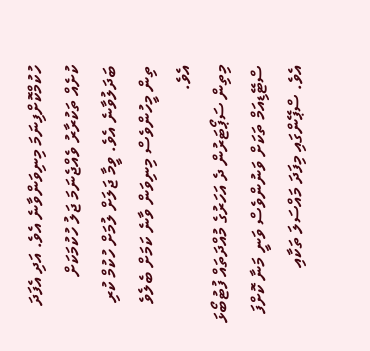ހުކުމްކޮށްފިނަމަ މިނިވަންވާނެ އެވެ. އަދި އެފަދަ ކުށެއް ތަކުރާރު ވެއްޖެނަމަ ޖަލު ހުކުމަކަށް ބަދަލުވާނެ އެވެ. ވީމާ ޖަލަށް ލުމަށް ހުކުމް ކުރި ތިން މީހުންވެސް މިނިވަން ވާނެ ކަމަށް ބެލެވެ އެވެ.
މިތިން ސަޕޯޓަރުން ދެ އަހަރުގެ މުއްދަތައް ފުޓުބޯޅަ ސްޓޭޑިއަމް ތަކަށް ވަނުންވެސް ވަނީ މަނާ ކޮށްފަ އެވެ. ސްޕޭންގައި މިފަދަ މައްސަލަ ތަކާއި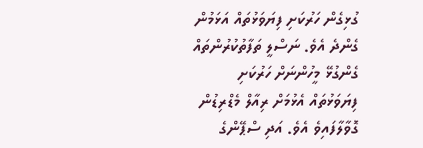ގުޅިގެން ހަރުކަށި ފިޔަވަޅުތައް އަޅަމުން ގެންދެ އެވެ. ނަސްލީ ތަފާތުކުރުންތައް ގެންގުޅޭ މީހުންނަށް ހަރުކަށި ފިޔަވަޅުތައް އެޅުމަށް ރިއާލް މެޑްރިޑުން ގޮވާލާފައިވެ އެވެ. އަދި ސްޕޭންގެ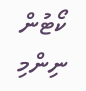ކޯޓުން ނިންމި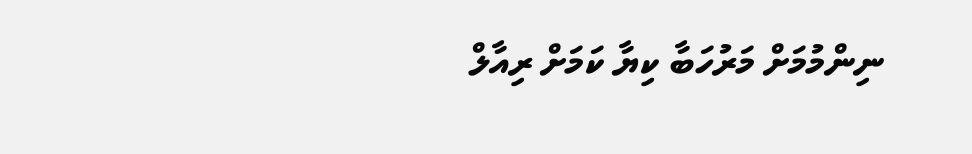ނިންމުމަށް މަރުހަބާ ކިޔާ ކަމަށް ރިއާލް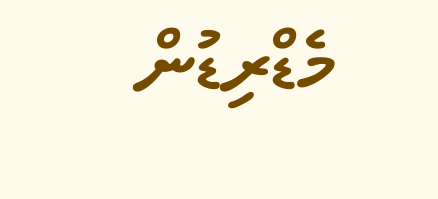މެޑްރިޑުން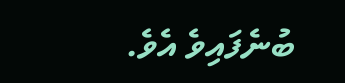ބުނެފައިވެ އެވެ.